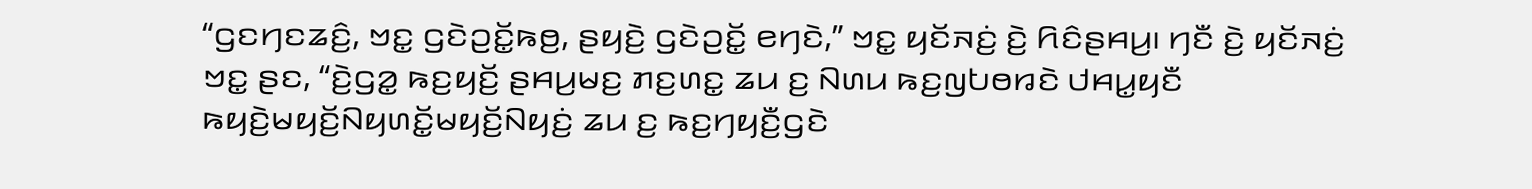“ꤞꤢꤚꤢꤘꤢꤨ꤬, ꤠꤢ꤭ ꤞꤢꤧꤑꤢꤩ꤭ꤒꤥ꤬, ꤔꤟꤢꤧ꤬ ꤞꤢꤧꤑꤢꤩ꤭ ꤕꤚꤢꤧ,” ꤠꤢ꤭ ꤟꤢꤩꤏꤢꤦ꤬ ꤢꤧ꤬ ꤖꤢꤨꤔꤌꤣ꤬꤯ ꤚꤢꤪ ꤢꤧ꤬ ꤟꤢꤩꤏꤢꤦ꤬ ꤠꤢ꤭ ꤔꤢ, “ꤢꤧ꤬ꤞꤤ꤭ ꤒꤢ꤬ꤟꤢꤩ꤬ ꤔꤌꤣ꤬ꤗꤢ꤬ ꤊꤢ꤬ꤛꤢ꤭ ꤘꤣ ꤢ꤬ ꤡꤛꤣ ꤒꤢ꤬ꤜꤝꤥꤙꤢꤧ ꤓꤌꤣ꤭ꤟꤢꤪ ꤒꤟꤢꤧ꤬ꤗꤟꤢꤩ꤬ꤡꤟꤛꤢꤩ꤭ꤗꤟꤢꤩ꤬ꤡꤟꤢꤦ꤬ ꤘꤣ ꤢ꤬ ꤒꤢ꤬ꤚꤟꤢꤪ꤬ꤞꤢꤧ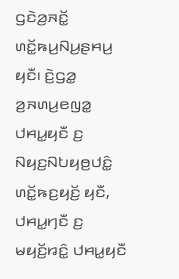ꤞꤢꤧꤤ꤬ꤏꤢꤩ꤭ ꤛꤢꤩ꤭ꤒꤣ꤬ꤡꤣ꤬ꤔꤌꤣ꤬ ꤟꤢꤪ꤯ ꤢꤧ꤬ꤞꤤ꤭ ꤤ꤬ꤏꤛꤣ꤬ꤕꤜꤤ꤭ ꤓꤌꤣ꤭ꤟꤢꤪ ꤢ꤬ ꤡꤟꤢ꤬ꤡꤝꤟꤥ꤬ꤓꤢꤨ꤭ ꤛꤢꤩ꤭ꤒꤢ꤬ꤟꤢꤩ꤬ ꤟꤢꤪ, ꤓꤌꤣ꤭ꤚꤢꤪ ꤢ꤬ ꤗꤟꤢꤩ꤬ꤙꤢꤨ꤭ ꤓꤌꤣ꤭ꤟꤢꤪ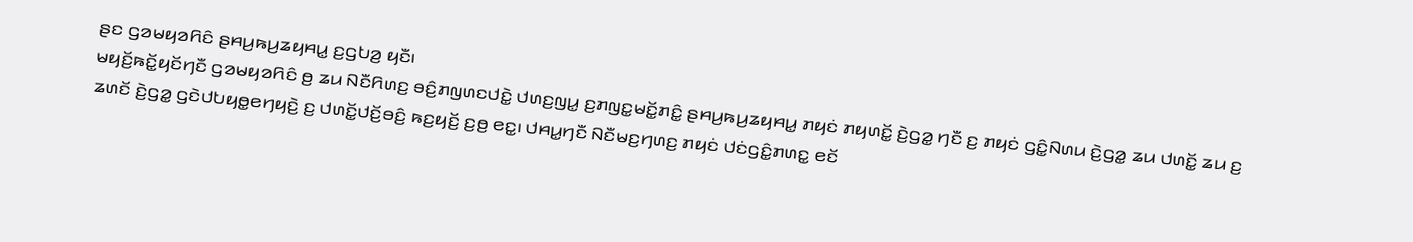ꤔꤢ ꤞꤤꤗꤟꤤꤖꤢꤨ ꤔꤌꤣ꤬ꤒꤣ꤬ꤘꤟꤌꤣ꤭ ꤢ꤬ꤞꤝꤤ꤬ ꤟꤢꤪ꤯
ꤗꤟꤢꤩ꤬ꤒꤢꤩ꤭ꤟꤢꤩꤚꤢꤪ ꤞꤤꤗꤟꤤꤖꤢꤨ ꤥ꤬ ꤘꤣ ꤡꤢꤪꤖꤛꤢ꤬ ꤋꤢꤨ꤬ꤊꤜꤛꤢꤓꤢꤧ꤭ ꤓꤛꤢ꤬ꤜꤣ꤭ ꤢ꤬ꤊꤜꤢ꤭ꤗꤢꤩ꤭ꤊꤢꤨ꤭ ꤔꤌꤣ꤬ꤒꤣ꤬ꤘꤟꤌꤣ꤭ ꤊꤟꤢꤦ ꤊꤟꤛꤢꤩ꤭ ꤢꤧ꤬ꤞꤤ꤭ ꤚꤢꤪ ꤢ꤬ ꤊꤟꤢꤦ ꤞꤢꤨ꤭ꤡꤛꤣ ꤢꤧ꤬ꤞꤤ꤭ ꤘꤣ ꤓꤛꤢꤩ꤭ ꤘꤣ ꤢ꤬ ꤘꤛꤢꤩ ꤢꤧ꤬ꤞꤤ꤭ ꤞꤢꤧꤓꤝꤟꤥ꤭ꤕꤚꤟꤢꤧ꤬ ꤢ꤬ ꤓꤛꤢꤩ꤭ꤓꤢꤩ꤬ꤋꤢꤨ꤬ ꤒꤢ꤬ꤟꤢꤩ꤬ ꤢ꤬ꤥ꤬ ꤕꤢ꤭꤯ ꤓꤌꤣ꤭ꤚꤢꤪ ꤡꤢꤪꤗꤢ꤬ꤚꤛꤢ꤬ ꤊꤟꤢꤦ ꤓꤢꤦꤞꤢꤨ꤭ꤊꤛꤢ꤭ ꤕꤢꤩ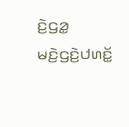ꤢꤧ꤬ꤞꤤ꤭ ꤗꤢꤧ꤬ꤞꤢꤧ꤬ꤓꤛꤢꤩ꤭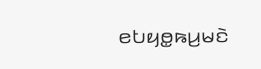ꤕꤝꤟꤥ꤭ꤒꤣ꤬ꤗꤢꤧ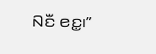ꤡꤢꤪ ꤕꤢ꤭꤯”